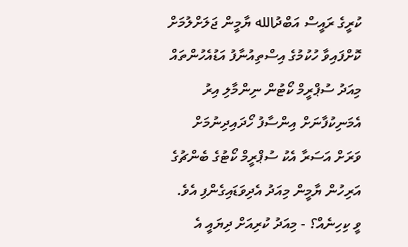ކުރީގެ ރައީސް އަބްދުالله ޔާމީން ޖަލަށްލުމަށް ކޮށްފައިވާ ހުކުމުގެ އިސްތިއުނާފު އަޑުއެހުންތައް މިއަދު ސުޕްރީމް ކޯޓުން ނިންމާލި އިރު އެމަނިކުފާނަށް އިންސާފު ހޯދައިދިނުމަށް ވަރަށް އަސަރާ އެކު ސުޕްރީމް ކޯޓުގެ ބެންޗުގެ އަރިހުން ޔާމީން މިއަދު އެދިވަޑައިގެންފި އެވެ.
ވީ ކިހިނެއް؟ - މިއަދު ކުރިއަށް ދިޔައީ އެ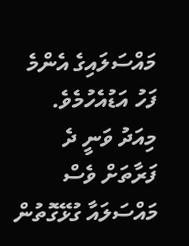މައްސަލައިގެ އެންމެ ފަހު އަޑުއެހުމެވެ. މިއަދު ވަނީ ދެ ފަރާތަށް ވެސް މައްސަލައާ ގުޅޭގޮތުން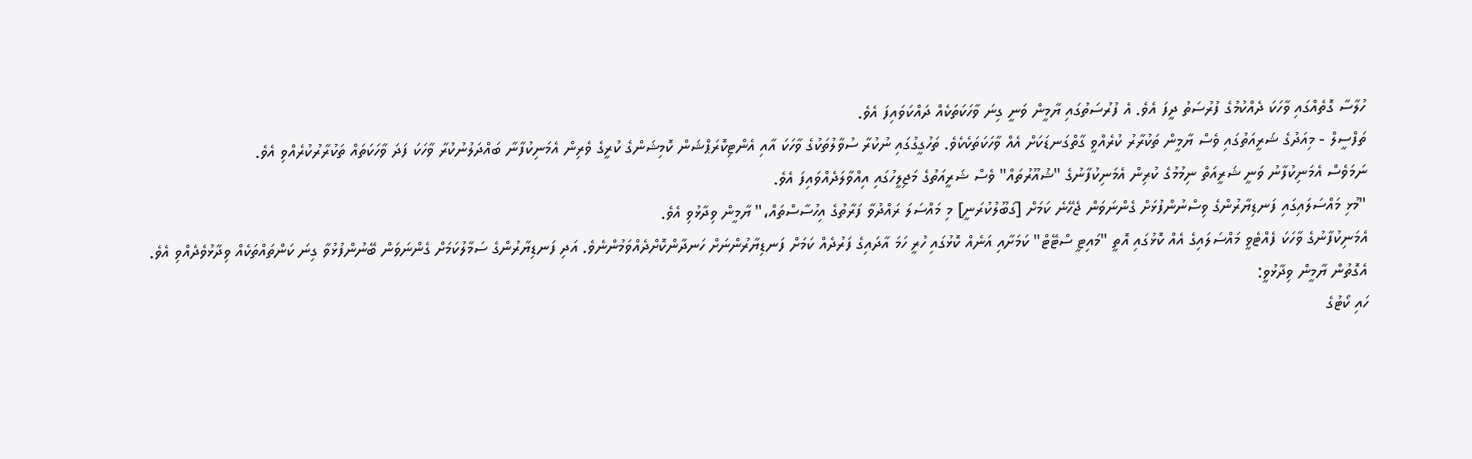ހުލާސާ ގޮތެއްގައި ވާހަކަ ދެއްކުމުގެ ފުރުސަތު ދީފަ އެވެ. އެ ފުރުސަތުގައި ޔާމީން ވަނީ ގިނަ ވާހަކަތަކެއް ދައްކަވައިފަ އެވެ.
ތަފްސީލް - މިއަދުގެ ޝަރީއަތުގައި ވެސް ޔާމީން ތަކުރާރު ކުރެއްވީ ގާތްގަނޑަކަށް އެއް ވާހަކަތަކެކެވެ. ތަހުގީގުގައި ނުކުރާ ސުވާލުތަކުގެ ވާހަކަ އާއި އެންޓިކޮރަޕްޝަން ކޮމިޝަންގެ ކުރީގެ ވެރިން އެމަނިކުފާނާ ބައްދަލުނުކުރާ ވާހަކަ ފަދަ ވާހަކަތައް ތަކުރާރުކުރެއްވި އެވެ.
ނަމަވެސް އެމަނިކުފާނު ވަނީ ޝަރީއަތް ނިމުމުގެ ކުރިން އެމަނިކުފާނުގެ "ޝުއޫރުތައް" ވެސް ޝަރީއަތުގެ މަޖިލީހުގައި އިއްވާލަދެއްވައިފަ އެވެ.
"މުޅި މައްސަލައިގައި ފަނޑިޔާރުންގެ ވިސްނުންފުޅަށް ގެންނަވަން ޖެހޭނެ ކަމަށް [ގަބޫލުކުރަނީ] މި މައްސަލަ ރައްދުވާ ފަރާތުގެ އިހުސާސްތައް،" ޔާމީން ވިދާޅުވި އެވެ.
އެމަނިކުފާނުގެ ވާހަކަ ފެއްޓެވީ މައްސަލައިގެ އެއް ކޮޅުގައި އޮތީ "މައިޓީ ސްޓޭޓް" ކަމަށާއި އަނެއް ކޮޅުގައި ހުރީ ހަމަ އާދައިގެ ފަރުދެއް ކަމަށް ފަނޑިޔާރުންނަށް ހަނދާންކޮށްދެއްވަމުންނެވެ. އަދި ފަނޑިޔާރުންގެ ސަމާލުކަމަށް ގެންނަވަން ބޭނުންފުޅުވާ ގިނަ ކަންތައްތަކެއް ވިދާޅުވެދެއްވި އެވެ.
އެގޮތުން ޔާމީން ވިދާޅުވީ:
ހައި ކޯޓުގެ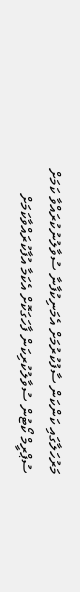މަރުހަލާގައި ކަންކަން ސާފުކުރުމަށް އެމަނިކުފާނާ ސުވާލުނުކުރައްވާ ކަމަށް
ސުޕްރީމް ކޯޓުން ސުވާލުކުރިކަން ފާހަގަކޮށް އެކަމާ އުފާކުރައްވާކަމަށް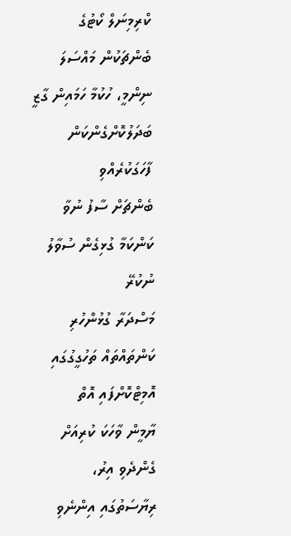ކްރިމިނަލް ކޯޓުގެ ބެންޗަކުން މައްސަލަ ނިންމީ، ހުކުމާ ހަމައިން ގާޒީ ބަދަލުކޮށްގެންކަން ފާހަގަކުރެއްވި
ބެންޗަށް ސާފު ނުވާ ކަންކަމާ ގުޅިގެން ސުވާލު ނުކުރޭ
މަސްދަރާ ގުޅުންހުރި ކަންތައްތައް ތަހުގީގުގައި އޮމިޓްކޮށްފައި އޮތް
ޔާމީން ވާހަކަ ކުރިއަށް ގެންދެވި އިރު، ރިޔާސަތުގައި އިންނެވި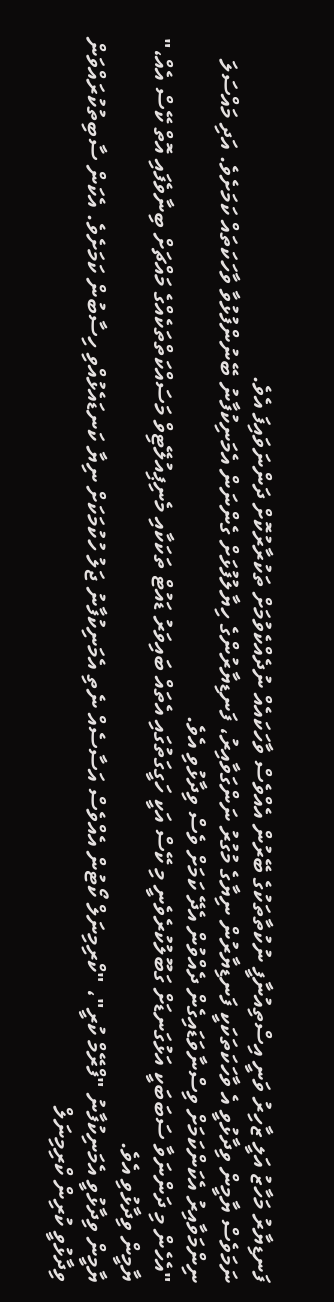ފަނޑިޔާރު މަހާޒު އަލީ ޒާހިރު ވަނީ އިސްތިއުނާފީ ނުކުތާތަކުގެ ބޭރުން އެއްވެސް ވާހަކައެއް ނުދެއްކެވުމަށް ތަކުރާރުކޮށް ދަންނަވައިފަ އެވެ.
ނަމަވެސް ޔާމީން ވިދާޅުވީ އެ ވާހަކަތަކަކީ ފަނޑިޔާރުން ނިޔާގެ މުގުރު ނަންގަވާއިރު، ފަނޑިޔާރުންގެ ހިޔާލުފުޅަށް ގެންނަން އެމަނިކުފާނު ބޭނުންފުޅުވާ ވާހަކަތައް ކަމަށެވެ. އަދި މައްސަލަ ނިންމަވާއިރު އެކަންކަމަށް ވިސްނާވަޑައިގެން ދެއްވުން އެދޭ ކަމަށް ވެސް ވިދާޅުވި އެވެ.
"އެހެން މި ދަންނަވާ ސަބަބަކީ އަޅުގަނޑަށް ގަބޫލުކުރެވެނީ މި ކޭސް އަކީ ހަގީގަތުގައި އެތައް ބައިވަރު ޑައުޓް ތަކަކާއި މެނިޕިއުލޭޓިވް މަސައްކަތްތަކެއްގެ މައްޗަށް ބިނާވެފައި އޮތް ކޭސް އެއް،" ޔާމީން ވިދާޅުވި އެވެ.
ޔާމީން ވިދާޅުވީ އެމަނިކުފާނު "ފްރޭމް ކުރީ"، "ކްރިމިނަލް ކޯޓުން އެއްވެސް އަސާސެއް ނެތި އެމަނިކުފާނު ޖަލު ހުކުމަކަށް ނިޔާ ކަނޑައެޅުއްވި ހިސާބުން ކަމަށެވެ. އެކަން ސާބިތުކުރައްވަން ވިދާޅުވީ ކުރިން ކްރިމިނަލް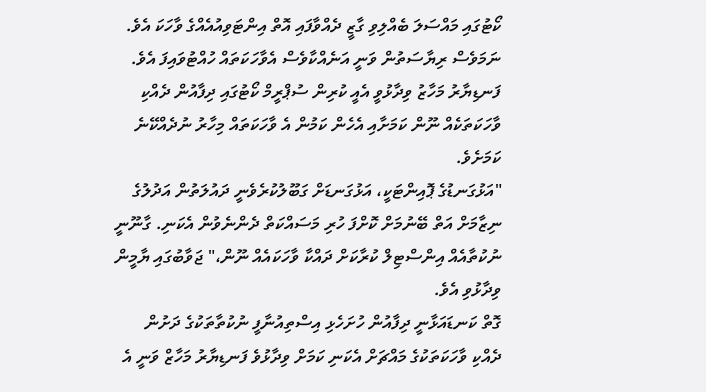ކޯޓުގައި މައްސަލަ ބެއްލިވި ގާޒީ ދެއްވާފައި އޮތް އިންޓަވިއުއެއްގެ ވާހަކަ އެވެ.
ނަމަވެސް ރިޔާސަތުން ވަނީ އަނެއްކާވެސް އެވާހަކަތައް ހުއްޓުވައިފަ އެވެ. ފަނޑިޔާރު މަހާޒު ވިދާޅުވީ އެއީ ކުރިން ސުޕްރީމް ކޯޓުގައި ދިފާއުން ދެއްކި ވާހަކަތަކެއް ނޫން ކަމަށާއި އެހެން ކަމުން އެ ވާހަކަތައް މިހާރު ނުދެއްކޭނެ ކަމަށެވެ.
"އަޅުގަނޑުގެ ޕޮއިންޓަކީ، އަޅުގަނޑަށް ގަބޫލުކުރެވެނީ ދައުލަތުން އަދުލުގެ ނިޒާމަށް އަތް ބޭނުމަށް ކޮށްފަ ހުރި މަސައްކަތް ދެންނެވުން އެކަނި. ގާނޫނީ ނުކުތާއެއް އިންސްޓިލް ކުރާކަށް ދައްކާ ވާހަކައެއް ނޫން،" ޖަވާބުގައި ޔާމީން ވިދާޅުވި އެވެ.
ގޮތް ކަނޑައަޅާނީ ދިފާއުން ހުށަހެޅި އިސްތިއުނާފީ ނުކުތާތަކުގެ ދަށުން ދެއްކި ވާހަކަތަކުގެ މައްޗަށް އެކަނި ކަމަށް ވިދާޅުވެ ފަނޑިޔާރު މަހާޒް ވަނީ އެ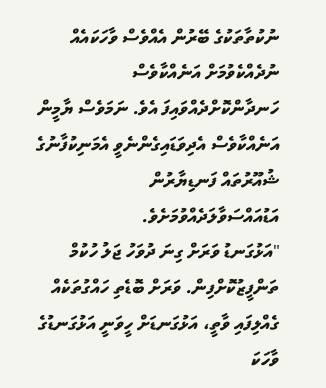ނުކުތާތަކުގެ ބޭރުން އެއްވެސް ވާހަކައެއް ނުދެއްކެވުމަށް އަނެއްކާވެސް ހަނދާންކޮށްދެއްވައިފަ އެވެ. ނަމަވެސް ޔާމީން އަނެއްކާވެސް އެދިވަޑައިގެންނެވީ އެމަނިކުފާނުގެ ޝުއޫރުތައް ފަނޑިޔާރުން އަޑުއައްސަވާލަދެއްވުމަށެވެ.
"އަޅުގަނޑު ވަރަށް ގިނަ ދުވަހު ޖަލު ހުކުމް ތަންފީޒުކޮށްފިން. ވަރަށް ބޮޑެތި ހައްގުތަކެއް ގެއްލިފައި ވާތީ، އަޅުގަނޑަށް ހީވަނީ އަޅުގަނޑުގެ ވާހަކަ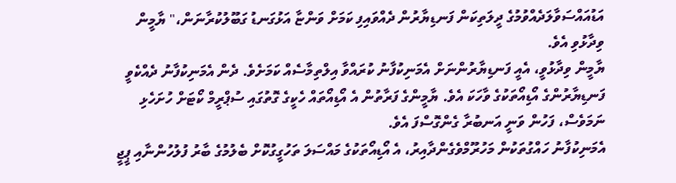އަޑުއައްސަވާލަދެއްވުމުގެ ދީލަތިކަން ފަނޑިޔާރުން ދެއްވައިފި ކަމަށް ވަންޏާ އަޅުގަނޑު ގަބޫލުކުރާނަން،" ޔާމީން ވިދާޅުވި އެވެ.
ޔާމީން ވިދާޅުވީ، އެއީ ފަނޑިޔާރުންނަށް އެމަނިކުފާނު ކުރައްވާ އިލްތިމާސެއް ކަމަށެވެ. ދެން އެމަނިކުފާނު ދެއްކެވީ ފަނޑިޔާރުންގެ އޯޑިއޯތަކުގެ ވާހަކަ އެވެ. ޔާމީންގެ ފަރާތުން އެ އޯޑިއޯތައް ހެކީގެ ގޮތުގައި ސުޕްރީމް ކޯޓަށް ހުށަހެޅި ނަމަވެސް، ފަހުން ވަނީ އަނބުރާ ގެންގޮސްފަ އެވެ.
އެމަނިކުފާނު ހައްގުތަކުން މަހުރޫމްވެގެންދާއިރު، އެ އޯޑިއޯތަކުގެ މައްސަލަ ތަހުގީގުކޮށް ބެލުމުގެ ބާރު ފުލުހުންނާއި ޕީޖީ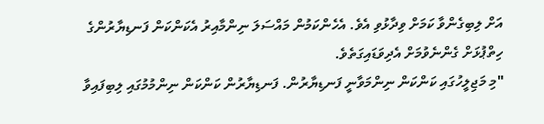އަށް ލިބިގެންވާ ކަމަށް ވިދާޅުވި އެވެ. އެހެންކަމުން މައްސަލަ ނިންމާއިރު އެކަންކަން ފަނޑިޔާރުންގެ ހިތްޕުޅަށް ގެންނެވުމަށް އެދިވަޑައިގަތެވެ.
"މި މަޖިލީހުގައި ކަންކަން ނިންމަވާނީ ފަނޑިޔާރުން. ފަނޑިޔާރުން ކަންކަން ނިންމުމުގައި ލިބިފައިވާ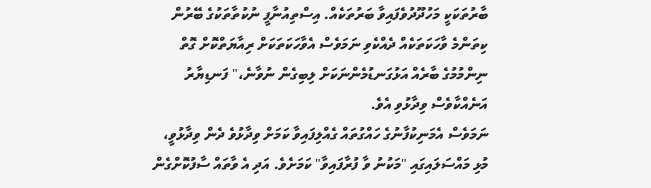ބާރުތަކަކީ މަހުދޫދުވެފައިވާ ބަރުތަކެއް. އިސްތިއުނާފީ ނުކުތާތަކުގެ ބޭރުން ކިތަންމެ ވާހަކަތަކެއް ދެއްކެވި ނަމަވެސް އެވާހަކަތަކަށް ރިއާޔަތްކޮށް ގޮތް ނިންމުމުގެ ބާރެއް އަޅުގަނޑުމެންނަކަށް ލިބިގެން ނުވާނެ،" ފަނޑިޔާރު އަނެއްކާވެސް ވިދާޅުވި އެވެ.
ނަމަވެސް އެމަނިކުފާނުގެ ހައްގުތައް ގެއްލިފައިވާ ކަމަށް ވިދާޅުވެ ދެން ވިދާޅުވީ، މުޅި މައްސަލައިގައި "މަކުނު ވާ ފުރާފައިވާ" ކަމަށެވެ. އަދި އެ ވާތައް ސާފުކޮށްގެން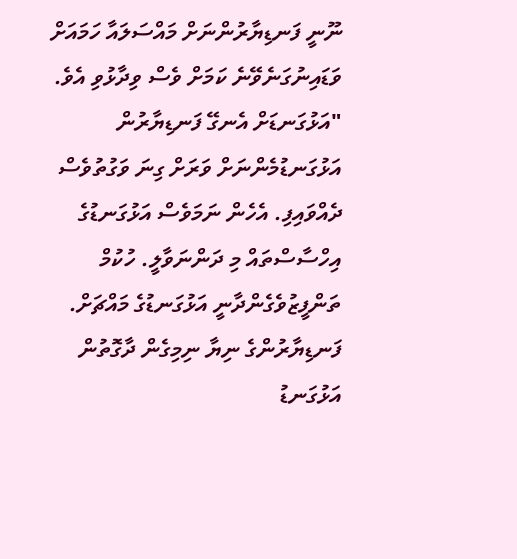ނޫނީ ފަނޑިޔާރުންނަށް މައްސަލައާ ހަމައަށް ވަޑައިނުގަނެވޭނެ ކަމަށް ވެސް ވިދާޅުވި އެވެ.
"އަޅުގަނޑަށް އެނގޭ ފަނޑިޔާރުން އަޅުގަނޑުމެންނަށް ވަރަށް ގިނަ ވަގުތުވެސް ދެއްވައިފި. އެހެން ނަމަވެސް އަޅުގަނޑުގެ އިހްސާސްތައް މި ދަންނަވާލީ. ހުކުމް ތަންފީޒުވެގެންދާނީ އަޅުގަނޑުގެ މައްޗަށް. ފަނޑިޔާރުންގެ ނިޔާ ނިމިގެން ދާގޮތުން އަޅުގަނޑު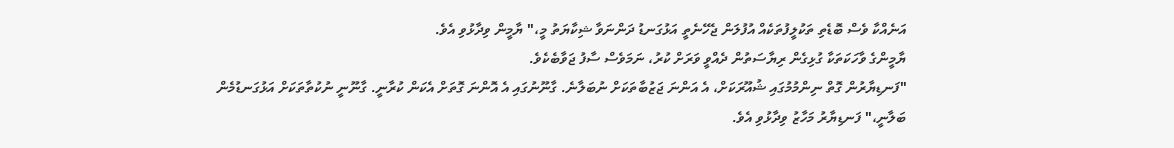އަނެއްކާ ވެސް ބޮޑެތި ތަކުލީފުތަކެއް އުފުލަން ޖެހޭނެތީ އަޅުގަނޑު ދަންނަވާ ޝިކާޔަތު މީ،" ޔާމީން ވިދާޅުވި އެވެ.
ޔާމީންގެ ވާހަކަތަކާ ގުޅިގެން ރިޔާސަތުން ދެއްވީ ވަރަށް ކުރު، ނަމަވެސް ސާފު ޖަވާބެކެވެ.
"ފަނޑިޔާރުން ގޮތް ނިންމުމުގައި ޝުއޫރަކަށް، އެ އަންނަ ޖަޒުބާތަކަށް ނުބަލާނެ. ގާނޫނުގައި އެ އޮންނަ ގޮތަށް އެކަން ކުރާނީ. ގާނޫނީ ނުކުތާތަކަށް އަޅުގަނޑުމެން ބަލާނީ،" ފަނޑިޔާރު މަހާޒު ވިދާޅުވި އެވެ.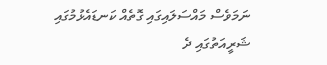ނަމަވެސް މައްސަލައިގައި ގޮތެއް ކަނޑައެޅުމުގައި ޝަރީއަތުގައި ދެ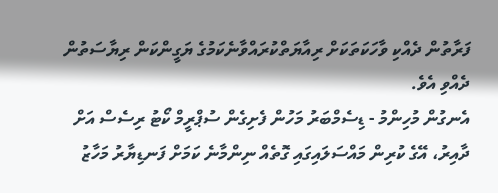ފަރާތުން ދެއްކި ވާހަކަތަކަށް ރިއާޔަތްކުރައްވާނެކަމުގެ ޔަގީންކަން ރިޔާސަތުން ދެއްވި އެވެ.
އެނގުން މުހިންމު - ޑިސެމްބަރު މަހުން ފެށިގެން ސުޕްރީމް ކޯޓު ރިސެސް އަށް ދާއިރު، އޭގެ ކުރިން މައްސަލައިގައި ގޮތެއް ނިންމާނެ ކަމަށް ފަނޑިޔާރު މަހާޒު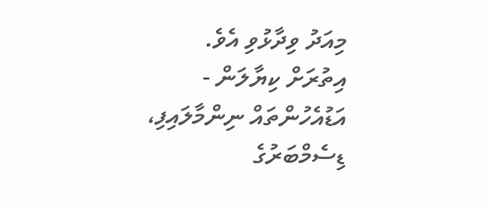މިއަދު ވިދާޅުވި އެވެ.
އިތުރަށް ކިޔާލަން -
އަޑުއެހުންތައް ނިންމާލައިފި، ޑިސެމްބަރުގެ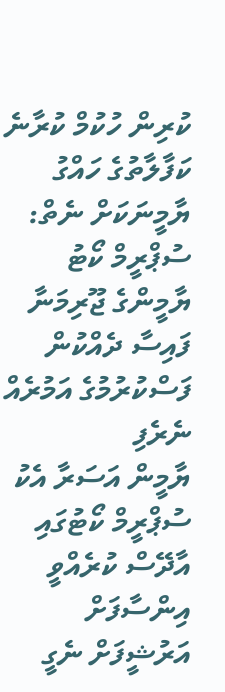ކުރިން ހުކުމް ކުރާނެ
ކަފާލާތުގެ ހައްގު ޔާމީނަކަށް ނެތް: ސުޕްރީމް ކޯޓު
ޔާމީންގެ ޖޫރިމަނާ ފައިސާ ދެއްކުން ފަސްކުރުމުގެ އަމުރެއް ނެރެފި
ޔާމީން އަސަރާ އެކު ސުޕްރީމް ކޯޓުގައި އާދޭސް ކުރެއްވީ އިންސާފަށް
އަރުޝީފަށް ނެގީ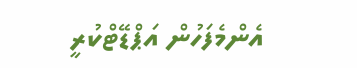އެންމެފަހުން އަޕްޑޭޓްކުރީ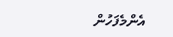އެންމެފަހުން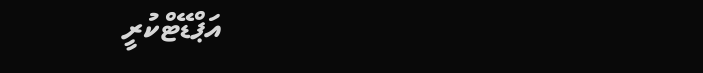އަޕްޑޭޓްކުރީ